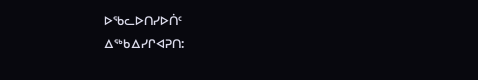ᐅᖃᓚᐅᑎᓯᐅᑏᑦ
ᐃᖅᑲᐃᓯᒋᐊᕈᑎ: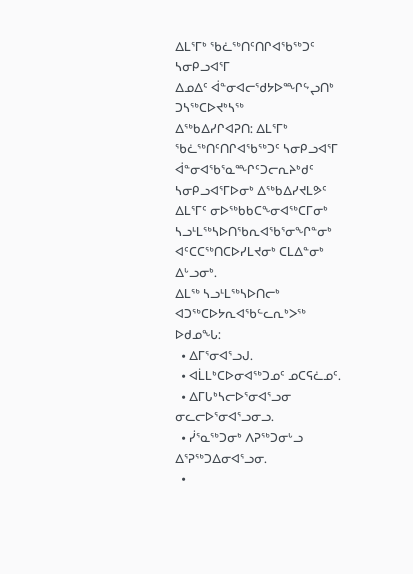ᐃᒪᕐᒥᒃ ᖃᓛᖅᑎᑦᑎᒋᐊᖃᖅᑐᑦ ᓴᓂᑭᓗᐊᕐᒥ
ᐃᓄᐃᑦ ᐋᓐᓂᐊᓕᖁᔭᐅᙱᖦᖢᑎᒃ ᑐᓴᖅᑕᐅᔪᒃᓴᖅ
ᐃᖅᑲᐃᓯᒋᐊᕈᑎ: ᐃᒪᕐᒥᒃ ᖃᓛᖅᑎᑦᑎᒋᐊᖃᖅᑐᑦ ᓴᓂᑭᓗᐊᕐᒥ
ᐋᓐᓂᐊᖃᕐᓇᙱᑦᑐᓕᕆᔨᒃᑯᑦ ᓴᓂᑭᓗᐊᕐᒥᐅᓂᒃ ᐃᖅᑲᐃᓯᔪᒪᕗᑦ ᐃᒪᕐᒥᑦ ᓂᐅᖅᑲᑲᑕᖕᓂᐊᖅᑕᒥᓂᒃ ᓴᓗᒻᒪᖅᓴᐅᑎᖃᕆᐊᖃᕐᓂᖏᓐᓂᒃ ᐊᑦᑕᑕᖅᑎᑕᐅᓯᒪᔪᓂᒃ ᑕᒪᐃᓐᓂᒃ ᐃᒡᓗᓂᒃ.
ᐃᒪᖅ ᓴᓗᒻᒪᖅᓴᐅᑎᓕᒃ ᐊᑐᖅᑕᐅᔭᕆᐊᖃᓪᓚᕆᒃᐳᖅ ᐅᑯᓄᖓ:
  • ᐃᒥᕐᓂᐊᕐᓗᒍ.
  • ᐊᒫᒪᒃᑕᐅᓂᐊᖅᑐᓄᑦ ᓄᑕᕋᓛᓄᑦ.
  • ᐃᒥᒐᒃᓴᓕᐅᕐᓂᐊᕐᓗᓂ ᓂᓚᓕᐅᕐᓂᐊᕐᓗᓂᓗ.
  • ᓰᕐᓇᖅᑐᓂᒃ ᐱᕈᖅᑐᓂᒡᓗ ᐃᕐᕈᖅᑐᐃᓂᐊᕐᓗᓂ.
  •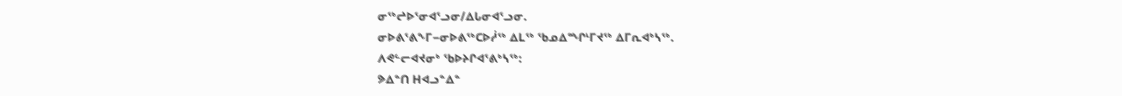ᓂᖅᖠᐅᕐᓂᐊᕐᓗᓂ/ᐃᒐᓂᐊᕐᓗᓂ.
ᓂᐅᕕᕐᕕᖕᒥ−ᓂᐅᕕᖅᑕᐅᓲᖅ ᐃᒪᖅ ᖃᓄᐃᙱᒻᒥᔪᖅ ᐃᒥᕆᐊᒃᓴᖅ.
ᐱᕙᓪᓕᐊᔪᓂᒃ ᖃᐅᔨᒋᐊᕐᕕᒃᓴᖅ:
ᕗᐃᓐᑎ ᕼᐊᓗᓐᐃᓐ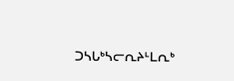ᑐᓴᒐᒃᓴᓕᕆᔨᒻᒪᕆᒃ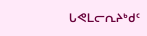ᒐᕙᒪᓕᕆᔨᒃᑯᑦ